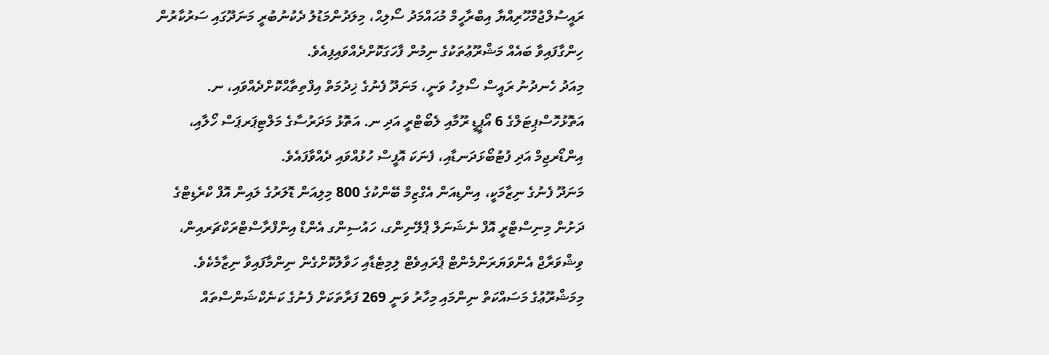ރައީސުލްޖުމްހޫރިއްޔާ އިބްރާހީމް މުޙައްމަދު ސޯލިޙް، މިލަދުންމަޑުލު ދެކުނުބުރީ މަނަދޫގައި ސަރުކާރުން ހިންގާފައިވާ ބައެއް މަޝްރޫޢުތަކުގެ ނިމުން ފާހަގަކޮށްދެއްވައިފިއެވެ.
މިއަދު ހެނދުނު ރައީސް ސޯލިހު ވަނީ، މަނަދޫ ފެނުގެ ޚިދުމަތް އިފްތިތާޙްކޮށްދެއްވައި، ނ. އަތޮޅުހޮސްޕިޓަލްގެ 6 އޯޕީޑީ ރޫމާއި ލެބޯޓްރީ އަދި ނ. އަތޮޅު މަދަރުސާގެ މަލްޓިޕަރޕަސް ހޯލާއި، އިންޑޯރޖިމް އަދި ފުޓުބޯޅަދަނޑާއި، ފެނަކަ އޮފީސް ހުޅުއްވައި ދެއްވާފައެވެ.
މަނަދޫ ފެނުގެ ނިޒާމަކީ، އިންޑިއަން އެގްޒިމް ބޭންކުގެ 800 މިލިއަން ޑޮލަރުގެ ލައިން އޮފް ކްރެޑިޓްގެ ދަށުން މިނިސްޓްރީ އޮފް ނެޝަނަލް ޕްލޭނިންގ، ހައުސިންގ އެންޑް އިންފްރާސްޓްރަކްޗަރއިން، ވިޝްވަރާޖް އެންވަޔަރަންމެންޓް ޕްރައިވެޓް ލިމިޓެޑާއި ހަވާލުކޮށްގެން ނިންމާފައިވާ ނިޒާމެކެވެ. މިމަޝްރޫޢުގެ މަސައްކަތް ނިންމައި މިހާރު ވަނީ 269 ފަރާތަކަށް ފެނުގެ ކަނެކްޝަންސްތައް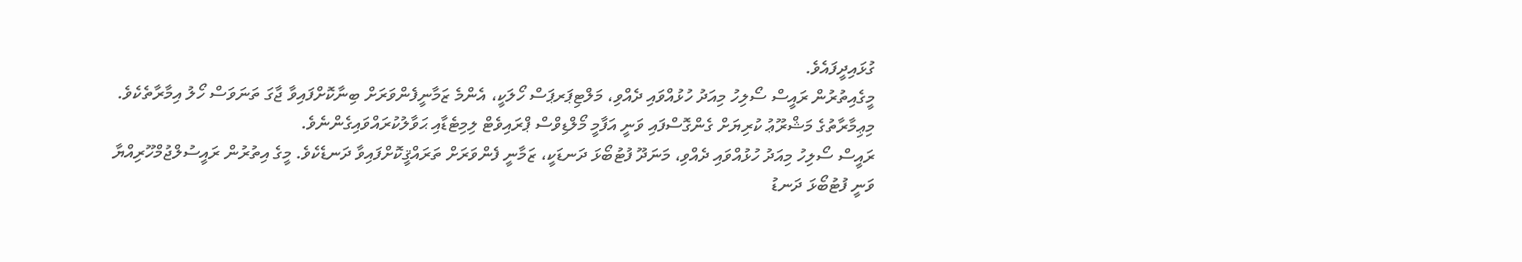ގުޅައިދީފައެވެ.
މީގެއިތުރުން ރައީސް ސޯލިހު މިއަދު ހުޅުއްވައި ދެއްވި، މަލްޓިޕަރޕަސް ހޯލަކީ، އެންމެ ޒަމާނީފެންވަރަށް ބިނާކޮށްފައިވާ ޖާގަ ތަނަވަސް ހޯލު އިމާރާތެކެވެ. މިޢިމާރާތުގެ މަޝްރޫޢު ކުރިޔަށް ގެންގޮސްފައި ވަނީ އަފާމީ މޯލްޑިވްސް ޕްރައިވެޓް ލިމިޓެޑާއި ޙަވާލުކުރައްވައިގެންނެވެ.
ރައީސް ސޯލިހު މިއަދު ހުޅުއްވައި ދެއްވި، މަނަދޫ ފުޓުބޯޅަ ދަނޑަކީ، ޒަމާނީ ފެންވަރަށް ތަރައްޤީކޮށްފައިވާ ދަނޑެކެވެ. މީގެ އިތުރުން ރައީސުލްޖުމްހޫރިއްޔާ ވަނީ ފުޓުބޯޅަ ދަނޑު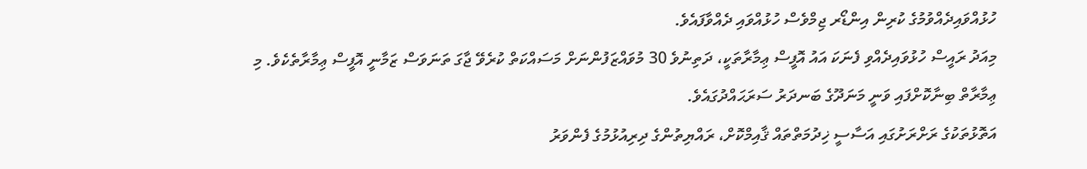ހުޅުއްވައިދެއްވުމުގެ ކުރިން އިންޑޯރ ޖިމްވެސް ހުޅުއްވައި ދެއްވާފައެވެ.
މިއަދު ރައީސް ހުޅުވައިދެއްވި ފެނަކަ އައު އޮފީސް ޢިމާރާތަކީ، ދަތިނުވެ 30 މުވައްޒަފުންނަށް މަސައްކަތް ކުރެވޭ ޖާގަ ތަނަވަސް ޒަމާނީ އޮފީސް ޢިމާރާތެކެވެ. މި ޢިމާރާތް ބިނާކޮށްފައި ވަނީ މަނަދޫގެ ބަނދަރު ސަރަޙައްދުގައެވެ.
އަތޮޅުތަކުގެ ރަށްރަށުގައި އަސާސީ ޚިދުމަތްތައް ޤާއިމްކޮށް، ރައްޔިތުންގެ ދިރިއުޅުމުގެ ފެންވަރު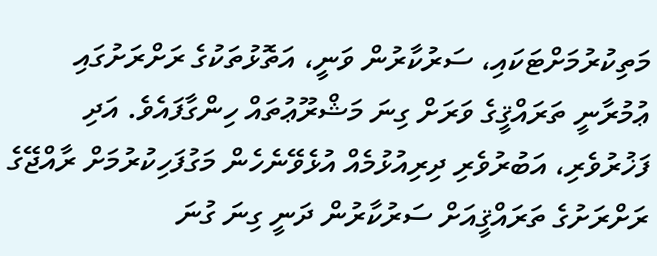މަތިކުރުމަށްޓަކައި، ސަރުކާރުން ވަނީ، އަތޮޅުތަކުގެ ރަށްރަށުގައި ޢުމުރާނީ ތަރައްޤީގެ ވަރަށް ގިނަ މަޝްރޫޢުތައް ހިންގާފައެވެ. އަދި ފަޚުރުވެރި، އަބުރުވެރި ދިރިއުޅުމެއް އުޅެވޭނެހެން މަގުފަހިކުރުމަށް ރާއްޖޭގެ ރަށްރަށުގެ ތަރައްޤީއަށް ސަރުކާރުން ދަނީ ގިނަ ގުނަ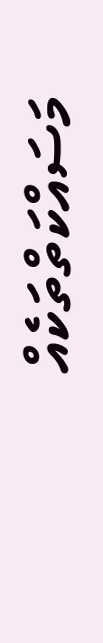މަސައްކަތްތަކެއް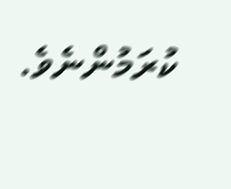ކުރަމުންނެވެ.